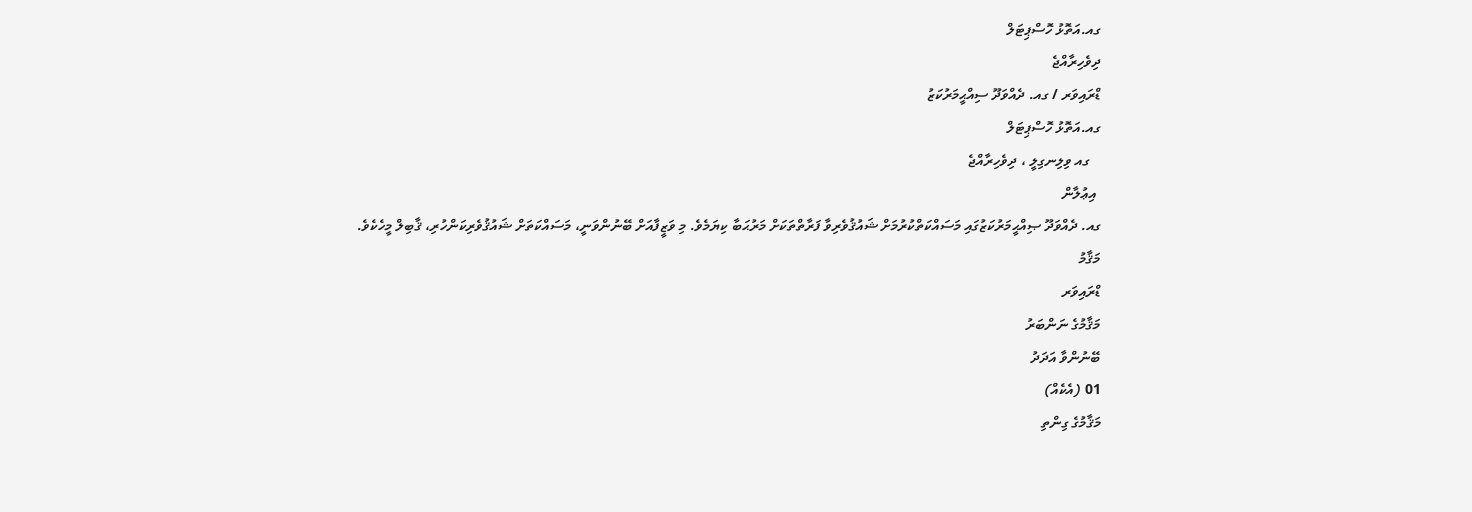ގއ.އަތޮޅު ހޮސްޕިޓަލް
ދިވެހިރާއްޖެ
ޑްރައިވަރ / ގއ. ދެއްވަދޫ ސިއްޙީމަރުކަޒު
ގއ.އަތޮޅު ހޮސްޕިޓަލް
   ގއ ވިލިނގިލީ ، ދިވެހިރާއްޖެ
 އިޢުލާން
ގއ. ދެއްވަދޫ ޞިއްޙީމަރުކަޒުގައި މަސައްކަތްކުރުމަށް ޝައުޤުވެރިވާ ފަރާތްތަކަށް މަރުޙަބާ ކިޔަމެވެ. މި ވަޒީފާއަށް ބޭނުންވަނީ، މަސައްކަތަށް ޝައުޤުވެރިކަންހުރި، ޤާބިލް މީހެކެވެ.
މަޤާމު
ޑްރައިވަރ
މަޤާމުގެ ނަންބަރު
ބޭނުންވާ އަދަދު
01 (އެކެއް)
މަޤާމުގެ ގިންތި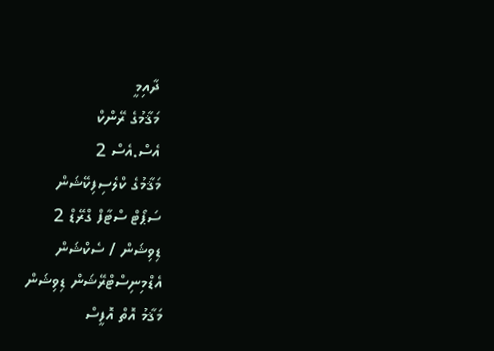ދާއިމީ
މަޤާމުގެ ރޭންކް
އެސް.އެސް 2
މަޤާމުގެ ކްލެސިފިކޭޝަން
ސަޕޯޓް ސްޓާފް ގްރޭޑް 2
ޑިވިޝަން / ސެކްޝަން
އެޑްމިނިސްޓްރޭޝަން ޑިވިޝަން
މަޤާމު އޮތް އޮފީސް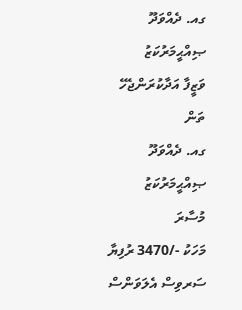ގއ. ދެއްވަދޫ ޞިއްޙީމަރުކަޒު
ވަޒީފާ އަދާކުރަންޖެހޭ ތަން
ގއ. ދެއްވަދޫ ޞިއްޙީމަރުކަޒު
މުސާރަ
މަހަކު -/3470 ރުފިޔާ
ސަރވިސް އެލަވަންސް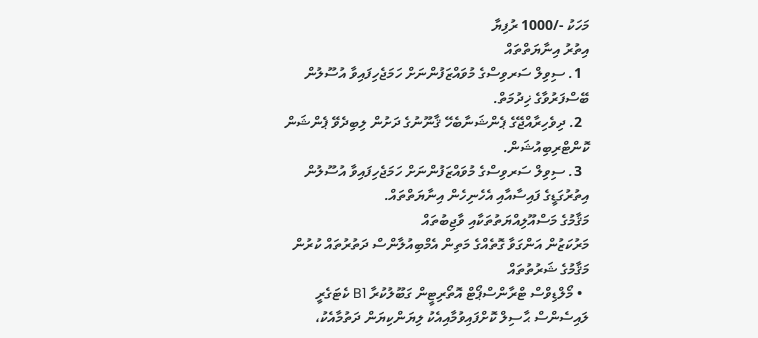މަހަކު -/1000 ރުފިޔާ
އިތުރު އިނާޔަތްތައް
  1. ސިވިލް ސަރވިސްގެ މުވައްޒަފުންނަށް ހަމަޖެހިފައިވާ އުސޫލުން ބޭސްފަރުވާގެ ޚިދުމަތް.
  2. ދިވެހިރާއްޖޭގެ ޕެންޝަނާބެހޭ ޤާނޫނުގެ ދަށުން ލިބިދެވޭ ޕެންޝަން ކޮންޓްރިބިއުޝަން.
  3. ސިވިލް ސަރވިސްގެ މުވައްޒަފުންނަށް ހަމަޖެހިފައިވާ އުސޫލުން އިތުރުގަޑީގެ ފައިސާއާއި އެހެނިހެން އިނާޔަތްތައް.
މަޤާމުގެ މަސްއޫލިއްޔަތުތަކާއި ވާޖިބުތައް
މަރުކަޒުން އަންގަވާ ގޮތެއްގެ މަތިން އެމްބިއުލާންސް ދަތުރުތައް ކުރުން
މަޤާމުގެ ޝަރުތުތައް
  • މޯލްޑިވްސް ޓްރާންސްޕޯޓް އޮތޯރިޓީން ގަބޫލުކުރާ B1 ކެޓަގެރީ ލައިސެންސް ޙާސިލް ކޮށްފައިވުމާއިއެކު ލިޔަންކިޔަން ދަތުމާއެކު،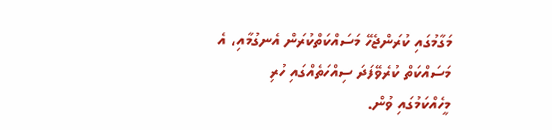މަގާމުގައި ކުރަންޖެހޭ މަސައްކަތްކުރަން އެނގުމާއި، އެ މަސައްކަތް ކުރެވޭފަދަ ސިއްހަތެއްގައި ހުރި މީހެއްކަމުގައި ވުން.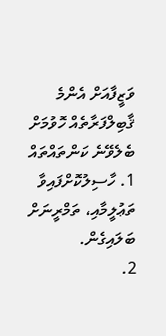ވަޒީފާއަށް އެންމެ ޤާބިލްފަރާތެއް ހޮވުމަށް ބެލެވޭނެ ކަންތައްތައް
1. ހާސިލުކޮށްފައިވާ ތަޢުލީމާއި، ތަމްރީނަށް ބަލައިގެން.
2.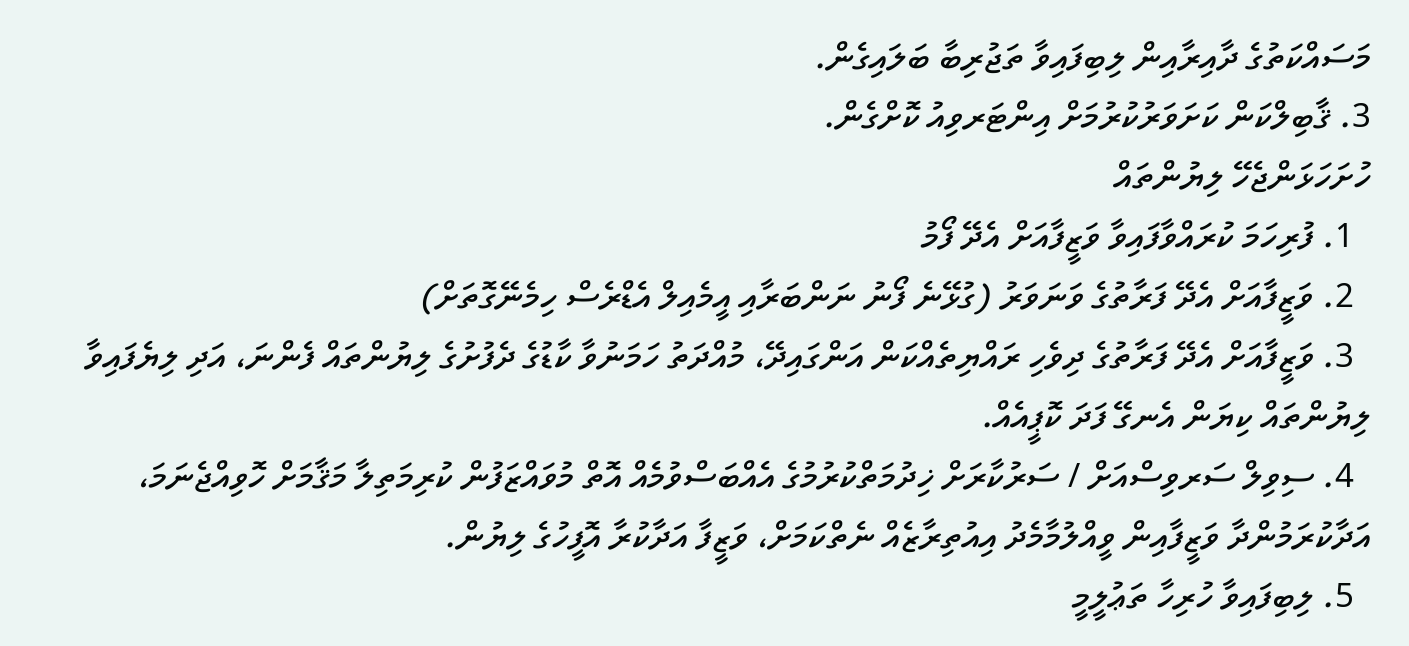މަސައްކަތުގެ ދާއިރާއިން ލިބިފައިވާ ތަޖުރިބާ ބަލައިގެން.
3. ޤާބިލްކަން ކަށަވަރުކުރުމަށް އިންޓަރވިއު ކޮށްގެން.
ހުށަހަޅަންޖެހޭ ލިޔުންތައް
  1. ފުރިހަމަ ކުރައްވާފައިވާ ވަޒީފާއަށް އެދޭ ފޯމު
  2. ވަޒީފާއަށް އެދޭ ފަރާތުގެ ވަނަވަރު (ގުޅޭނެ ފޯނު ނަންބަރާއި އީމެއިލް އެޑްރެސް ހިމެނޭގޮތަށް)
  3. ވަޒީފާއަށް އެދޭ ފަރާތުގެ ދިވެހި ރައްޔިތެއްކަން އަންގައިދޭ، މުއްދަތު ހަމަނުވާ ކާޑުގެ ދެފުށުގެ ލިޔުންތައް ފެންނަ، އަދި ލިޔެފައިވާ ލިޔުންތައް ކިޔަން އެނގޭ ފަދަ ކޮޕީއެއް.
  4. ސިވިލް ސަރވިސްއަށް / ސަރުކާރަށް ޚިދުމަތްކުރުމުގެ އެއްބަސްވުމެއް އޮތް މުވައްޒަފުން ކުރިމަތިލާ މަޤާމަށް ހޮވިއްޖެނަމަ، އަދާކުރަމުންދާ ވަޒީފާއިން ވީއްލުމާމެދު އިއުތިރާޒެއް ނެތްކަމަށް، ވަޒީފާ އަދާކުރާ އޮފީހުގެ ލިޔުން.
  5. ލިބިފައިވާ ހުރިހާ ތަޢުލީމީ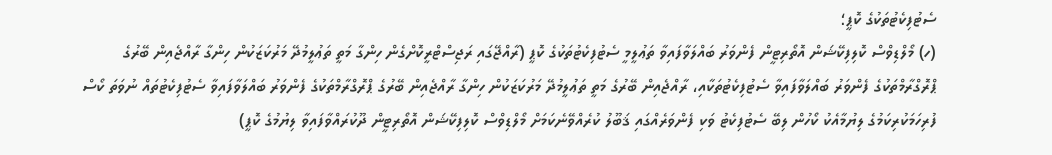ސެޓުފިކެޓުތަކުގެ ކޮޕީ؛
(ހ) މޯލްޑިވްސް ކޮލިފިކޭޝަން އޮތޯރިޓީން ފެންވަރު ބައްލަވާފައިވާ ތަޢުލީމީ ސެޓުފިކެޓުތަކުގެ ކޮޕީ (ރާއްޖޭގައި ރަޖިސްޓްރީކޮށްގެން ހިންގާ މަތީ ތަޢުލީމުދޭ މަރުކަޒަކުން ހިންގާ ރާއްޖެއިން ބޭރުގެ ޕްރޮގްރާމްތަކުގެ ފެންވަރު ބައްލަވާފައިވާ ސެޓުފިކެޓުތަކާއި، ރާއްޖެއިން ބޭރުގެ މަތީ ތަޢުލީމުދޭ މަރުކަޒަކުން ހިންގާ ރާއްޖެއިން ބޭރުގެ ޕްރޮގްރާމްތަކުގެ ފެންވަރު ބައްލަވާފައިވާ ސެޓުފިކެޓުތައް ނުވަތަ ކޯސް ފުރިހަމަކުރިކަމުގެ ލިޔުމާއެކު ކޯހުން ލިބޭ ސެޓުފިކެޓު ވަކި ފެންވަރެއްގައި ޤަބޫލު ކުރެއްވޭނެކަމަށް މޯލްޑިވްސް ކޮލިފިކޭޝަން އޮތޯރިޓީން ދޫކުރައްވާފައިވާ ލިޔުމުގެ ކޮޕީ)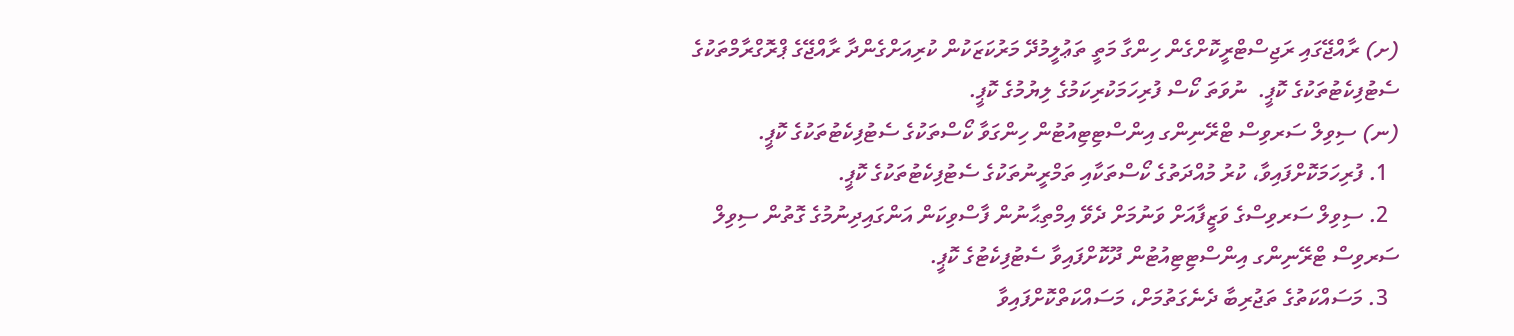(ށ) ރާއްޖޭގައި ރަޖިސްޓްރީކޮށްގެން ހިންގާ މަތީ ތަޢުލީމުދޭ މަރުކަޒަކުން ކުރިއަށްގެންދާ ރާއްޖޭގެ ޕްރޮގްރާމްތަކުގެ ސެޓުފިކެޓުތަކުގެ ކޮޕީ.  ނުވަތަ ކޯސް ފުރިހަމަކުރިކަމުގެ ލިޔުމުގެ ކޮޕީ.
(ނ) ސިވިލް ސަރވިސް ޓްރޭނިންގ އިންސްޓިޓިއުޓުން ހިންގަވާ ކޯސްތަކުގެ ސެޓުފިކެޓުތަކުގެ ކޮޕީ.
  1. ފުރިހަމަކޮށްފައިވާ، ކުރު މުއްދަތުގެ ކޯސްތަކާއި ތަމްރީނުތަކުގެ ސެޓުފިކެޓުތަކުގެ ކޮޕީ.
  2. ސިވިލް ސަރވިސްގެ ވަޒީފާއަށް ވަނުމަށް ދެވޭ އިމްތިޙާނުން ފާސްވިކަން އަންގައިދިނުމުގެ ގޮތުން ސިވިލް ސަރވިސް ޓްރޭނިންގ އިންސްޓިޓިއުޓުން ދޫކޮށްފައިވާ ސެޓުފިކެޓުގެ ކޮޕީ.
  3. މަސައްކަތުގެ ތަޖުރިބާ ދެނެގަތުމަށް، މަސައްކަތްކޮށްފައިވާ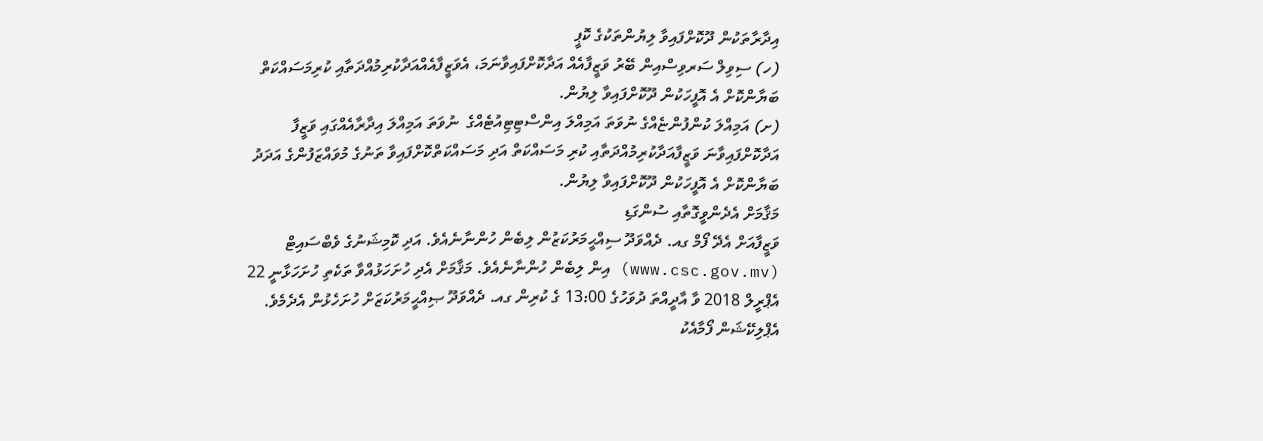އިދާރާތަކުން ދޫކޮށްފައިވާ ލިޔުންތަކުގެ ކޮޕީ
(ހ) ސިވިލް ސަރވިސްއިން ބޭރު ވަޒީފާއެއް އަދާކޮށްފައިވާނަމަ، އެވަޒީފާއެއްއަދާކުރިމުއްދަތާއި ކުރިމަސައްކަތް ބަޔާންކޮށް އެ އޮފީހަކުން ދޫކޮށްފައިވާ ލިޔުން.
(ށ) އަމިއްލަ ކުންފުންޏެއްގެ ނުވަތަ އަމިއްލަ އިންސްޓިޓިއުޓެއްގެ  ނުވަތަ އަމިއްލަ އިދާރާއެއްގައި ވަޒީފާ އަދާކޮށްފައިވާނަ ވަޒީފާއަދާކުރިމުއްދަތާއި ކުރި މަސައްކަތް އަދި މަސައްކަތްކޮށްފައިވާ ތަނުގެ މުވައްޒަފުންގެ އަދަދު ބަޔާންކޮށް އެ އޮފީހަކުން ދޫކޮށްފައިވާ ލިޔުން.
މަޤާމަށް އެދެންވީގޮތާއި ސުންގަޑި
ވަޒީފާއަށް އެދޭ ފޯމް ގއ. ދެއްވަދޫ ސިއްޙީމަރުކަޒުން ލިބެން ހުންނާނެއެވެ. އަދި ކޮމިޝަނުގެ ވެބްސައިޓް (www.csc.gov.mv) އިން ލިބެން ހުންނާނެއެވެ. މަޤާމަށް އެދި ހުށަހަޅުއްވާ ތަކެތި ހުށަހަޅާނީ 22 އެޕްރީލް 2018 ވާ އާދީއްތަ ދުވަހުގެ 13:00 ގެ ކުރިން ގއ. ދެއްވަދޫ ޞިއްޙީމަރުކަޒަށް ހުށަހެޅުން އެދެމެވެ.
އެޕްލިކޭޝަން ފޯމާއެކު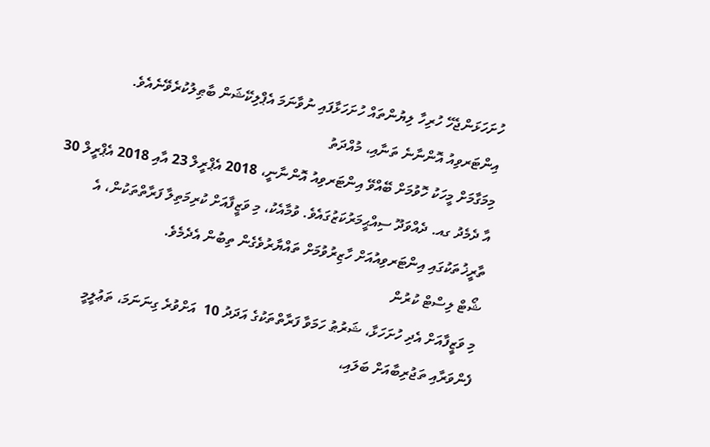ހުށަހަޅަންޖެހޭ ހުރިހާ ލިޔުންތައް ހުށަހަޅާފައި ނުވާނަމަ އެޕްލިކޭޝަން ބާޠިލުކުރެވޭނެއެވެ.
އިންޓަރވިއު އޮންނާނެ ތަނާއި، މުއްދަތު
މިމަގާމަށް މީހަކު ހޮވުމަށް ބޭއްވޭ އިންޓަރވިއު އޮންނާނީ، 2018 އެޕްރީލް 23 އާއި 2018 އެޕްރީލް 30 އާ ދެމެދު ގއ. ދެއްވަދޫ ސިއްޙީމަރުކަޒުގައެވެ. ވުމާއެކު، މި ވަޒީފާއަށް ކުރިމަތިލާ ފަރާތްތަކުން، އެ ތާރީޚުތަކުގައި އިންޓަރވިއުއަށް ހާޒިރުވުމަށް ތައްޔާރުވެގެން ތިބުން އެދެމެވެ.
ޝޯޓް ލިސްޓް ކުރުން
މި ވަޒީފާއަށް އެދި ހުށަހަޅާ، ޝަރުޠު ހަމަވާ ފަރާތްތަކުގެ އަދަދު 10  އަށްވުރެ ގިނަނަމަ، ތަޢުލީމީ ފެންވަރާއި ތަޖުރިބާއަށް ބަލައި،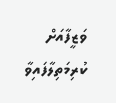ވަޒީފާއަށް ކުރިމަތިލާފައިވާ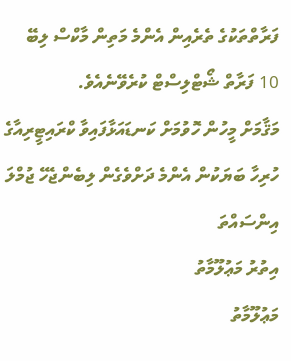ފަރާތްތަކުގެ ތެރެއިން އެންމެ މަތިން މާކްސް ލިބޭ 10 ފަރާތް ޝޯޓްލިސްޓް ކުރެވޭނެއެވެ.
މަޤާމަށް މީހުން ހޮވުމަށް ކަނޑައަޅާފައިވާ ކްރައިޓީރިއާގެ ހުރިހާ ބަޔަކުން އެންމެ ދަށްވެގެން ލިބެންޖެހޭ ޖުމްލަ އިންސައްތަ
އިތުރު މަޢުލޫމާތު
މަޢުލޫމާތު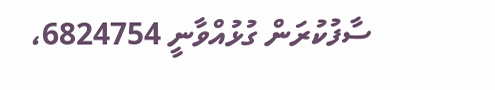ސާފުކުރަން ގުޅުއްވާނީ 6824754،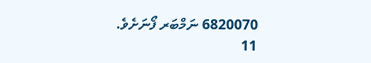6820070 ނަމްބަރ ފޯނަށެވެ.
11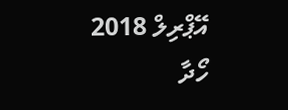އޭޕްރިލް 2018
ހޯދާ